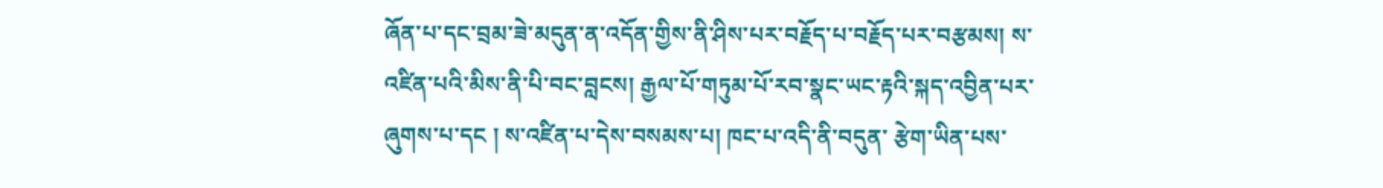ཞོན་པ་དང་བྲམ་ཟེ་མདུན་ན་འདོན་གྱིས་ནི་ཤིས་པར་བརྗོད་པ་བརྗོད་པར་བརྩམས། ས་འཛིན་པའི་མིས་ནི་པི་བང་བླངས། རྒྱལ་པོ་གཏུམ་པོ་རབ་སྣང་ཡང་རྟའི་སྐད་འབྱིན་པར་ཞུགས་པ་དང ། ས་འཛིན་པ་དེས་བསམས་པ། ཁང་པ་འདི་ནི་བདུན་ རྩེག་ཡིན་པས་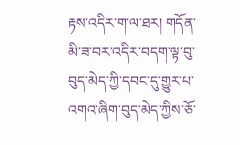རྟས་འདིར་ག་ལ་ཐར། གདོན་མི་ཟ་བར་འདིར་བདག་ལྟ་བུ་བུད་མེད་ཀྱི་དབང་དུ་གྱུར་པ་འགའ་ཞིག་བུད་མེད་ཀྱིས་ཅོ་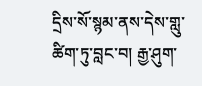དྲིས་སོ་སྙམ་ནས་དེས་གླུ་ཚིག་ཏུ་བླང་བ། རྒྱ་ཤུག་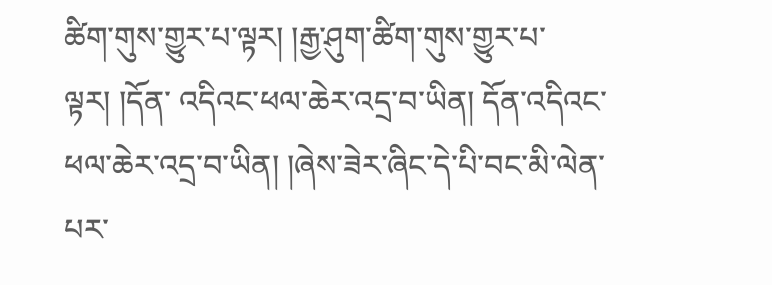ཚིག་གུས་གྱུར་པ་ལྟར། །རྒྱ་ཤུག་ཚིག་གུས་གྱུར་པ་ལྟར། །དོན་ འདིའང་ཕལ་ཆེར་འདྲ་བ་ཡིན། དོན་འདིའང་ཕལ་ཆེར་འདྲ་བ་ཡིན། །ཞེས་ཟེར་ཞིང་དེ་པི་བང་མི་ལེན་པར་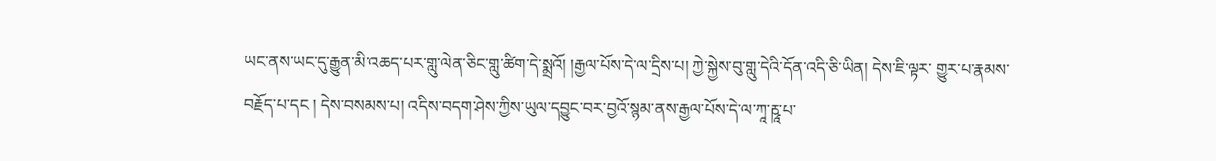ཡང་ནས་ཡང་དུ་རྒྱུན་མི་འཆད་པར་གླུ་ལེན་ཅིང་གླུ་ཚིག་དེ་སྨྲའོ། །རྒྱལ་པོས་དེ་ལ་དྲིས་པ། ཀྱེ་སྐྱེས་བུ་གླུ་དེའི་དོན་འདི་ཅི་ཡིན། དེས་ཇི་ལྟར་ གྱུར་པ་རྣམས་བརྗོད་པ་དང ། དེས་བསམས་པ། འདིས་བདག་ཤེས་ཀྱིས་ཡུལ་དབྱུང་བར་བྱའོ་སྙམ་ནས་རྒྱལ་པོས་དེ་ལ་ཀཱ་རྵཱ་པ་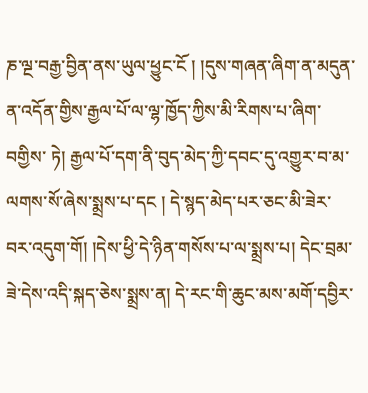ཎ་ལྔ་བརྒྱ་བྱིན་ནས་ཡུལ་ཕྱུང་ངོ ། །དུས་གཞན་ཞིག་ན་མདུན་ན་འདོན་གྱིས་རྒྱལ་པོ་ལ་ལྷ་ཁྱོད་ཀྱིས་མི་རིགས་པ་ཞིག་བགྱིས་ ཏེ། རྒྱལ་པོ་དག་ནི་བུད་མེད་ཀྱི་དབང་དུ་འགྱུར་བ་མ་ལགས་སོ་ཞེས་སྨྲས་པ་དང ། དེ་སྙད་མེད་པར་ཅང་མི་ཟེར་བར་འདུག་གོ། །དེས་ཕྱི་དེ་ཉིན་གསོས་པ་ལ་སྨྲས་པ། དེང་བྲམ་ཟེ་དེས་འདི་སྐད་ཅེས་སྨྲས་ན། དེ་རང་གི་ཆུང་མས་མགོ་དབྱིར་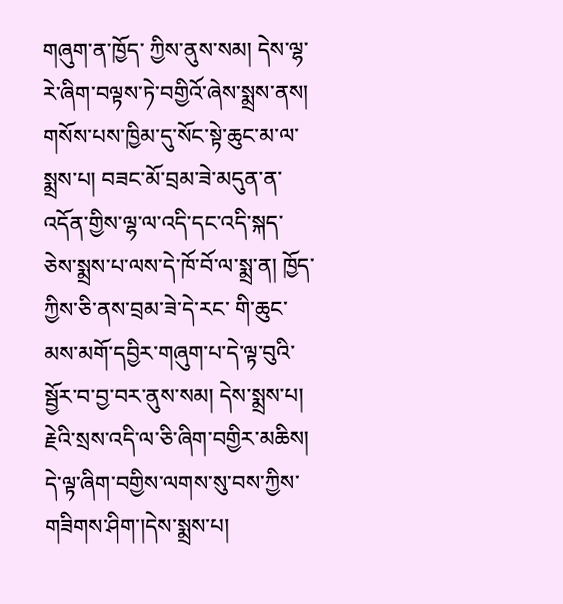གཞུག་ན་ཁྱོད་ ཀྱིས་ནུས་སམ། དེས་ལྷ་རེ་ཞིག་བལྟས་ཏེ་བགྱིའོ་ཞེས་སྨྲས་ནས། གསོས་པས་ཁྱིམ་དུ་སོང་སྟེ་ཆུང་མ་ལ་སྨྲས་པ། བཟང་མོ་བྲམ་ཟེ་མདུན་ན་འདོན་གྱིས་ལྷ་ལ་འདི་དང་འདི་སྐད་ཅེས་སྨྲས་པ་ལས་དེ་ཁོ་བོ་ལ་སྨྲ་ན། ཁྱོད་ཀྱིས་ཅི་ནས་བྲམ་ཟེ་དེ་རང་ གི་ཆུང་མས་མགོ་དབྱིར་གཞུག་པ་དེ་ལྟ་བུའི་སྦྱོར་བ་བྱ་བར་ནུས་སམ། དེས་སྨྲས་པ། རྗེའི་སྲས་འདི་ལ་ཅི་ཞིག་བགྱིར་མཆིས། དེ་ལྟ་ཞིག་བགྱིས་ལགས་སུ་བས་ཀྱིས་གཟིགས་ཤིག་།དེས་སྨྲས་པ།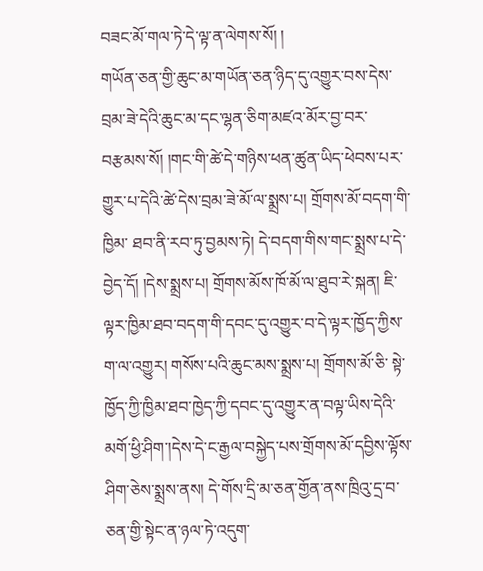བཟང་མོ་གལ་ཏེ་དེ་ལྟ་ན་ལེགས་སོ། །
གཡོན་ཅན་གྱི་ཆུང་མ་གཡོན་ཅན་ཉིད་དུ་འགྱུར་བས་དེས་བྲམ་ཟེ་དེའི་ཆུང་མ་དང་ལྷན་ཅིག་མཛའ་མོར་བྱ་བར་བརྩམས་སོ། །གང་གི་ཚེ་དེ་གཉིས་ཕན་ཚུན་ཡིད་ཕེབས་པར་གྱུར་པ་དེའི་ཚེ་དེས་བྲམ་ཟེ་མོ་ལ་སྨྲས་པ། གྲོགས་མོ་བདག་གི་ཁྱིམ་ ཐབ་ནི་རབ་ཏུ་བྱམས་ཏེ། དེ་བདག་གིས་གང་སྨྲས་པ་དེ་བྱེད་དོ། །དེས་སྨྲས་པ། གྲོགས་མོས་ཁོ་མོ་ལ་ཐུབ་རེ་སྐན། ཇི་ལྟར་ཁྱིམ་ཐབ་བདག་གི་དབང་དུ་འགྱུར་བ་དེ་ལྟར་ཁྱོད་ཀྱིས་ག་ལ་འགྱུར། གསོས་པའི་ཆུང་མས་སྨྲས་པ། གྲོགས་མོ་ཅི་ སྟེ་ཁྱོད་ཀྱི་ཁྱིམ་ཐབ་ཁྱེད་ཀྱི་དབང་དུ་འགྱུར་ན་བལྟ་ཡིས་དེའི་མགོ་ཕྱི་ཤིག་།དེས་དེ་ང་རྒྱལ་བསྐྱེད་པས་གྲོགས་མོ་དབྱིས་ལྟོས་ཤིག་ཅེས་སྨྲས་ནས། དེ་གོས་དྲི་མ་ཅན་གྱོན་ནས་ཁྲིའུ་དྲ་བ་ཅན་གྱི་སྟེང་ན་ཉལ་ཏེ་འདུག་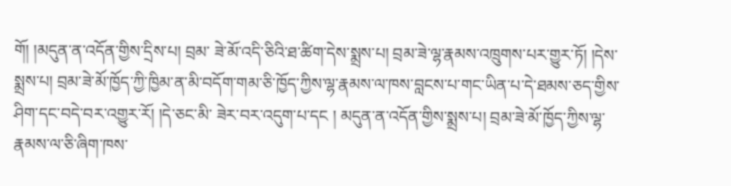གོ། །མདུན་ན་འདོན་གྱིས་དྲིས་པ། བྲམ་ ཟེ་མོ་འདི་ཅིའི་ཐ་ཚིག་དེས་སྨྲས་པ། བྲམ་ཟེ་ལྷ་རྣམས་འཁྲུགས་པར་གྱུར་ཏོ། །དེས་སྨྲས་པ། བྲམ་ཟེ་མོ་ཁྱོད་ཀྱི་ཁྱིམ་ན་མི་བདོག་གམ་ཅི་ཁྱོད་ཀྱིས་ལྷ་རྣམས་ལ་ཁས་བླངས་པ་གང་ཡིན་པ་དེ་ཐམས་ཅད་གྱིས་ཤིག་དང་བདེ་བར་འགྱུར་རོ། །དེ་ཅང་མི་ ཟེར་བར་འདུག་པ་དང ། མདུན་ན་འདོན་གྱིས་སྨྲས་པ། བྲམ་ཟེ་མོ་ཁྱོད་ཀྱིས་ལྷ་རྣམས་ལ་ཅི་ཞིག་ཁས་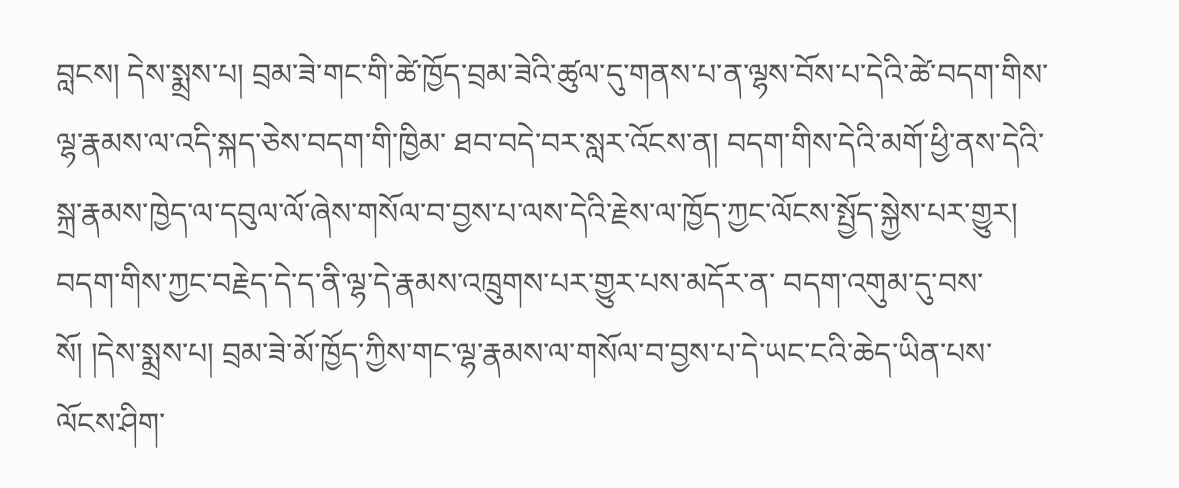བླངས། དེས་སྨྲས་པ། བྲམ་ཟེ་གང་གི་ཚེ་ཁྱོད་བྲམ་ཟེའི་ཚུལ་དུ་གནས་པ་ན་ལྷས་བོས་པ་དེའི་ཚེ་བདག་གིས་ལྷ་རྣམས་ལ་འདི་སྐད་ཅེས་བདག་གི་ཁྱིམ་ ཐབ་བདེ་བར་སླར་འོངས་ན། བདག་གིས་དེའི་མགོ་ཕྱི་ནས་དེའི་སྐྲ་རྣམས་ཁྱེད་ལ་དབུལ་ལོ་ཞེས་གསོལ་བ་བྱས་པ་ལས་དེའི་རྗེས་ལ་ཁྱོད་ཀྱང་ལོངས་སྤྱོད་སྐྱེས་པར་གྱུར། བདག་གིས་ཀྱང་བརྗེད་དེ་ད་ནི་ལྷ་དེ་རྣམས་འཁྲུགས་པར་གྱུར་པས་མདོར་ན་ བདག་འགུམ་དུ་བས་སོ། །དེས་སྨྲས་པ། བྲམ་ཟེ་མོ་ཁྱོད་ཀྱིས་གང་ལྷ་རྣམས་ལ་གསོལ་བ་བྱས་པ་དེ་ཡང་ངའི་ཆེད་ཡིན་པས་ལོངས་ཤིག་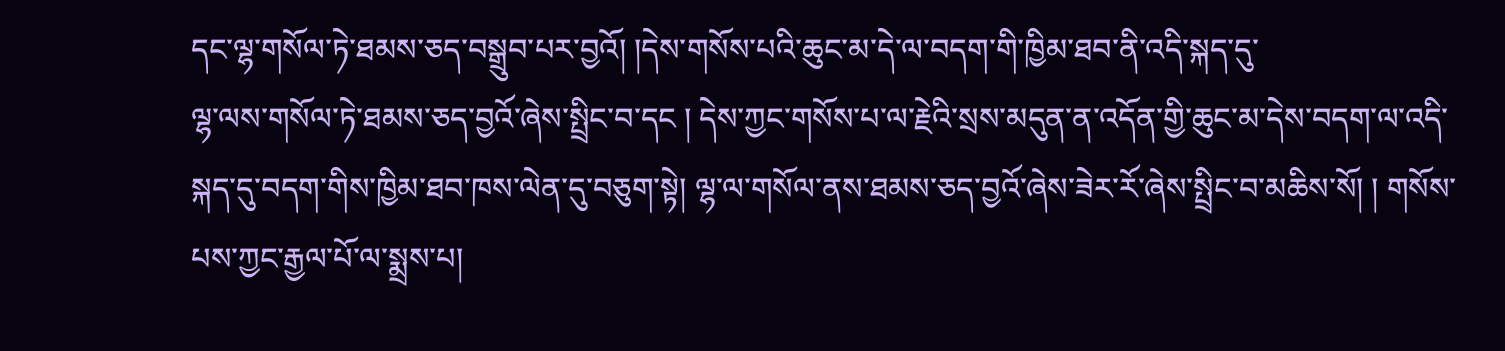དང་ལྷ་གསོལ་ཏེ་ཐམས་ཅད་བསྒྲུབ་པར་བྱའོ། །དེས་གསོས་པའི་ཆུང་མ་དེ་ལ་བདག་གི་ཁྱིམ་ཐབ་ནི་འདི་སྐད་དུ་
ལྷ་ལས་གསོལ་ཏེ་ཐམས་ཅད་བྱའོ་ཞེས་སྤྲིང་བ་དང ། དེས་ཀྱང་གསོས་པ་ལ་རྗེའི་སྲས་མདུན་ན་འདོན་གྱི་ཆུང་མ་དེས་བདག་ལ་འདི་སྐད་དུ་བདག་གིས་ཁྱིམ་ཐབ་ཁས་ལེན་དུ་བཅུག་སྟེ། ལྷ་ལ་གསོལ་ནས་ཐམས་ཅད་བྱའོ་ཞེས་ཟེར་རོ་ཞེས་སྤྲིང་བ་མཆིས་སོ། ། གསོས་པས་ཀྱང་རྒྱལ་པོ་ལ་སྨྲས་པ།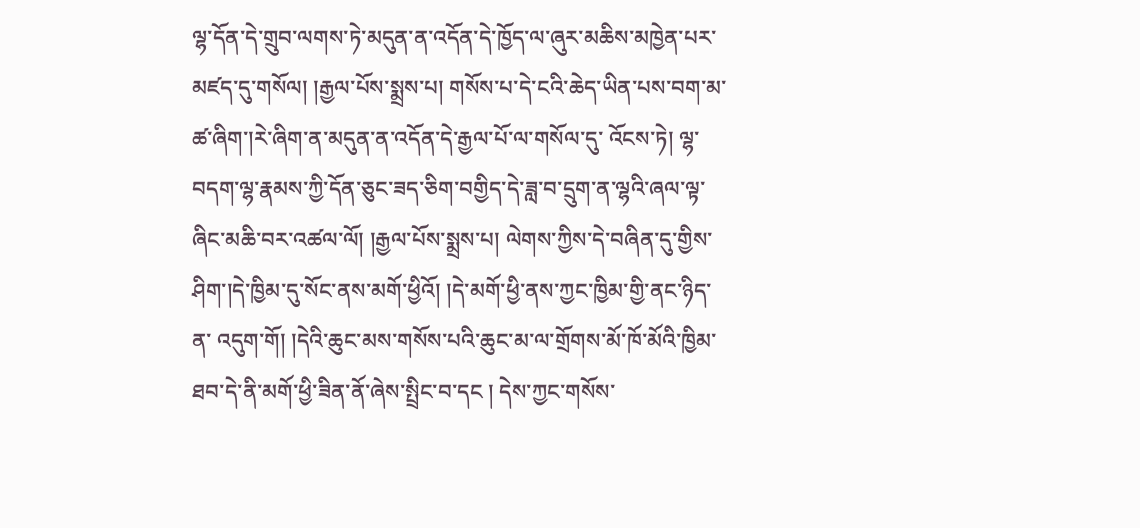ལྷ་དོན་དེ་གྲུབ་ལགས་ཏེ་མདུན་ན་འདོན་དེ་ཁྱོད་ལ་ཞུར་མཆིས་མཁྱེན་པར་མཛད་དུ་གསོལ། །རྒྱལ་པོས་སྨྲས་པ། གསོས་པ་དེ་ངའི་ཆེད་ཡིན་པས་བག་མ་ཚ་ཞིག་།རེ་ཞིག་ན་མདུན་ན་འདོན་དེ་རྒྱལ་པོ་ལ་གསོལ་དུ་ འོངས་ཏེ། ལྷ་བདག་ལྷ་རྣམས་ཀྱི་དོན་ཅུང་ཟད་ཅིག་བགྱིད་དེ་ཟླ་བ་དྲུག་ན་ལྷའི་ཞལ་ལྟ་ཞིང་མཆི་བར་འཚལ་ལོ། །རྒྱལ་པོས་སྨྲས་པ། ལེགས་ཀྱིས་དེ་བཞིན་དུ་གྱིས་ཤིག་།དེ་ཁྱིམ་དུ་སོང་ནས་མགོ་ཕྱིའོ། །དེ་མགོ་ཕྱི་ནས་ཀྱང་ཁྱིམ་གྱི་ནང་ཉིད་ན་ འདུག་གོ། །དེའི་ཆུང་མས་གསོས་པའི་ཆུང་མ་ལ་གྲོགས་མོ་ཁོ་མོའི་ཁྱིམ་ཐབ་དེ་ནི་མགོ་ཕྱི་ཟིན་ནོ་ཞེས་སྤྲིང་བ་དང ། དེས་ཀྱང་གསོས་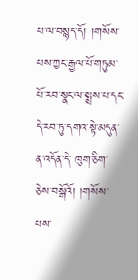པ་ལ་བསྙད་དོ། །གསོས་པས་ཀྱང་རྒྱལ་པོ་གཏུམ་པོ་རབ་སྣང་ལ་སྨྲས་པ་དང་དེ་རབ་ཏུ་དགའ་སྟེ་མདུན་ན་འདོན་དེ་ ཁུག་ཅིག་ཅེས་བསྒོའོ། །གསོས་པས་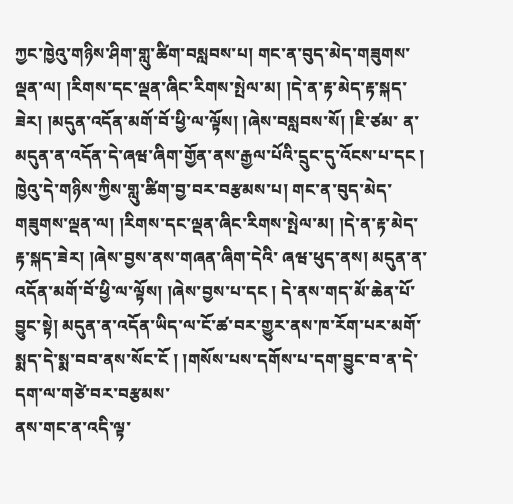ཀྱང་ཁྱེའུ་གཉིས་ཤིག་གླུ་ཚིག་བསླབས་པ། གང་ན་བུད་མེད་གཟུགས་ལྡན་ལ། །རིགས་དང་ལྡན་ཞིང་རིགས་སྤེལ་མ། །དེ་ན་རྟ་མེད་རྟ་སྐད་ཟེར། །མདུན་འདོན་མགོ་བོ་ཕྱི་ལ་ལྟོས། །ཞེས་བསླབས་སོ། །ཇི་ཙམ་ ན་མདུན་ན་འདོན་དེ་ཞཝ་ཞིག་གྱོན་ནས་རྒྱལ་པོའི་དྲུང་དུ་འོངས་པ་དང ། ཁྱེའུ་དེ་གཉིས་ཀྱིས་གླུ་ཚིག་བྱ་བར་བརྩམས་པ། གང་ན་བུད་མེད་གཟུགས་ལྡན་ལ། །རིགས་དང་ལྡན་ཞིང་རིགས་སྤེལ་མ། །དེ་ན་རྟ་མེད་རྟ་སྐད་ཟེར། །ཞེས་བྱས་ནས་གཞན་ཞིག་དེའི་ ཞཝ་ཕུད་ནས། མདུན་ན་འདོན་མགོ་བོ་ཕྱི་ལ་ལྟོས། །ཞེས་བྱས་པ་དང ། དེ་ནས་གད་མོ་ཆེན་པོ་བྱུང་སྟེ། མདུན་ན་འདོན་ཡིད་ལ་ངོ་ཚ་བར་གྱུར་ནས་ཁ་རོག་པར་མགོ་སྨད་དེ་སྨ་བབ་ནས་སོང་ངོ ། །གསོས་པས་དགོས་པ་དག་བྱུང་བ་ན་དེ་དག་ལ་གཙེ་བར་བརྩམས་
ནས་གང་ན་འདི་ལྟ་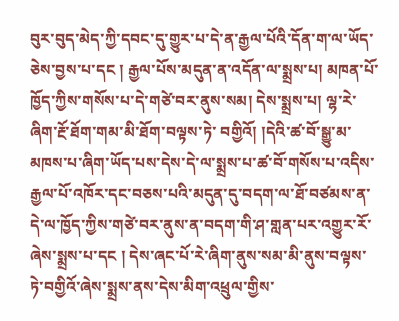བུར་བུད་མེད་ཀྱི་དབང་དུ་གྱུར་པ་དེ་ན་རྒྱལ་པོའི་དོན་ག་ལ་ཡོད་ཅེས་བྱས་པ་དང ། རྒྱལ་པོས་མདུན་ན་འདོན་ལ་སྨྲས་པ། མཁན་པོ་ཁྱོད་ཀྱིས་གསོས་པ་དེ་གཙེ་བར་ནུས་སམ། དེས་སྨྲས་པ། ལྷ་རེ་ཞིག་རྔོ་ཐོག་གམ་མི་ཐོག་བལྟས་ཏེ་ བགྱིའོ། །དེའི་ཚ་བོ་སྒྱུ་མ་མཁས་པ་ཞིག་ཡོད་པས་དེས་དེ་ལ་སྨྲས་པ་ཚ་བོ་གསོས་པ་འདིས་རྒྱལ་པོ་འཁོར་དང་བཅས་པའི་མདུན་དུ་བདག་ལ་ཐོ་བཙམས་ན་དེ་ལ་ཁྱོད་ཀྱིས་གཙེ་བར་ནུས་ན་བདག་གི་ཤ་གླན་པར་འགྱུར་རོ་ཞེས་སྨྲས་པ་དང ། དེས་ཞང་པོ་རེ་ཞིག་ནུས་སམ་མི་ནུས་བལྟས་ ཏེ་བགྱིའོ་ཞེས་སྨྲས་ནས་དེས་མིག་འཕྲུལ་གྱིས་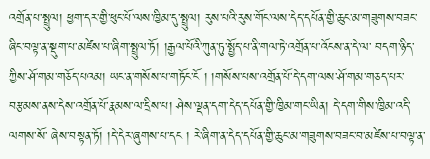འགྲོན་པ་སྤྲུལ། ཕྱག་དར་གྱི་ཕུང་པོ་ལས་ཁྱིམ་དུ་སྤྲུལ། རུས་པའི་རུས་གོང་ལས་དེད་དཔོན་གྱི་ཆུང་མ་གཟུགས་བཟང་ཞིང་བལྟ་ན་སྡུག་པ་མཛེས་པ་ཞིག་སྤྲུལ་ཏོ། །རྒྱལ་པོའི་ཀུན་ཏུ་སྤྱོད་པ་ནི་གལ་ཏེ་འགྲོན་པ་འོངས་ན་དེ་ལ་ བདག་ཉིད་ཀྱིས་ཤོ་གམ་གཅོད་པའམ། ཡང་ན་གསོས་པ་གཏོང་ངོ ། །གསོས་པས་འགྲོན་པོ་དེ་དག་ལས་ཤོ་གམ་གཅད་པར་བརྩམས་ནས་དེས་འགྲོན་པོ་རྣམས་ལ་དྲིས་པ། ཤེས་ལྡན་དག་དེད་དཔོན་གྱི་ཁྱིམ་གང་ཡིན། དེ་དག་གིས་ཁྱིམ་འདི་ལགས་སོ་ ཞེས་བསྟན་ཏོ། །དེ་དེར་ཞུགས་པ་དང ། རེ་ཞིག་ན་དེད་དཔོན་གྱི་ཆུང་མ་གཟུགས་བཟང་བ་མཛེས་པ་བལྟ་ན་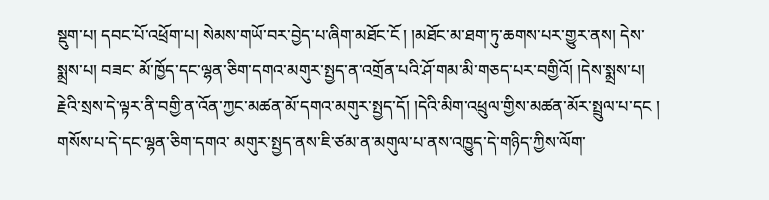སྡུག་པ། དབང་པོ་འཕྲོག་པ། སེམས་གཡོ་བར་བྱེད་པ་ཞིག་མཐོང་ངོ ། །མཐོང་མ་ཐག་ཏུ་ཆགས་པར་གྱུར་ནས། དེས་སྨྲས་པ། བཟང་ མོ་ཁྱོད་དང་ལྷན་ཅིག་དགའ་མགུར་སྤྱད་ན་འགྲོན་པའི་ཤོ་གམ་མི་གཅད་པར་བགྱིའོ། །དེས་སྨྲས་པ། རྗེའི་སྲས་དེ་ལྟར་ནི་བགྱི་ན་འོན་ཀྱང་མཚན་མོ་དགའ་མགུར་སྤྱད་དོ། །དེའི་མིག་འཕྲུལ་གྱིས་མཚན་མོར་སྤྲུལ་པ་དང ། གསོས་པ་དེ་དང་ལྷན་ཅིག་དགའ་ མགུར་སྤྱད་ནས་ཇི་ཙམ་ན་མགུལ་པ་ནས་འཁྱུད་དེ་གཉིད་ཀྱིས་ལོག་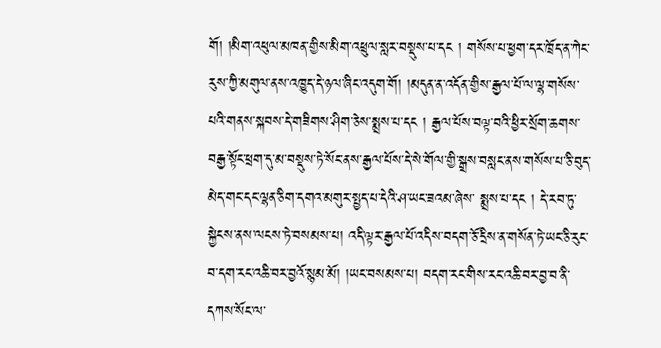གོ། །མིག་འཕུལ་མཁན་གྱིས་མིག་འཕྲུལ་སླར་བསྡུས་པ་དང ། གསོས་པ་ཕྱག་དར་ཁྲོད་ན་ཀེང་རུས་ཀྱི་མགུལ་ནས་འཁྱུད་དེ་ཉལ་ཞིང་འདུག་གོ། །མདུན་ན་འདོན་གྱིས་རྒྱལ་པོ་ལ་ལྷ་གསོས་
པའི་གནས་སྐབས་དེ་གཟིགས་ཤིག་ཅེས་སྨྲས་པ་དང ། རྒྱལ་པོས་བལྟ་བའི་ཕྱིར་སྲོག་ཆགས་བརྒྱ་སྟོང་ཕྲག་དུ་མ་བསྡུས་ཏེ་སོང་ནས་རྒྱལ་པོས་དེ་སེ་གོལ་གྱི་སྒྲས་བསླང་ནས་གསོས་པ་ཅི་བུད་མེད་གང་དང་ལྷན་ཅིག་དགའ་མགུར་སྤྱད་པ་དེའི་ཤ་ཡང་ཟའམ་ཞེས་ སྨྲས་པ་དང ། དེ་རབ་ཏུ་སྐྱེངས་ནས་ལངས་ཏེ་བསམས་པ། འདི་ལྟར་རྒྱལ་པོ་འདིས་བདག་ཅོ་དྲིས་ན་གསོན་ཏེ་ཡང་ཅི་རུང་བ་དག་རང་འཆི་བར་བྱའོ་སྙམ་མོ། །ཡང་བསམས་པ། བདག་རང་གིས་རང་འཆི་བར་བྱ་བ་ནི་དཀས་སོང་ལ་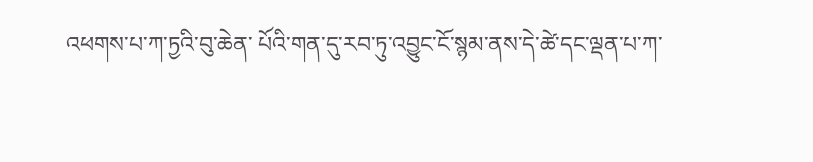འཕགས་པ་ཀ་ཏྱའི་བུ་ཆེན་ པོའི་གན་དུ་རབ་ཏུ་འབྱུང་ངོ་སྙམ་ནས་དེ་ཚེ་དང་ལྡན་པ་ཀ་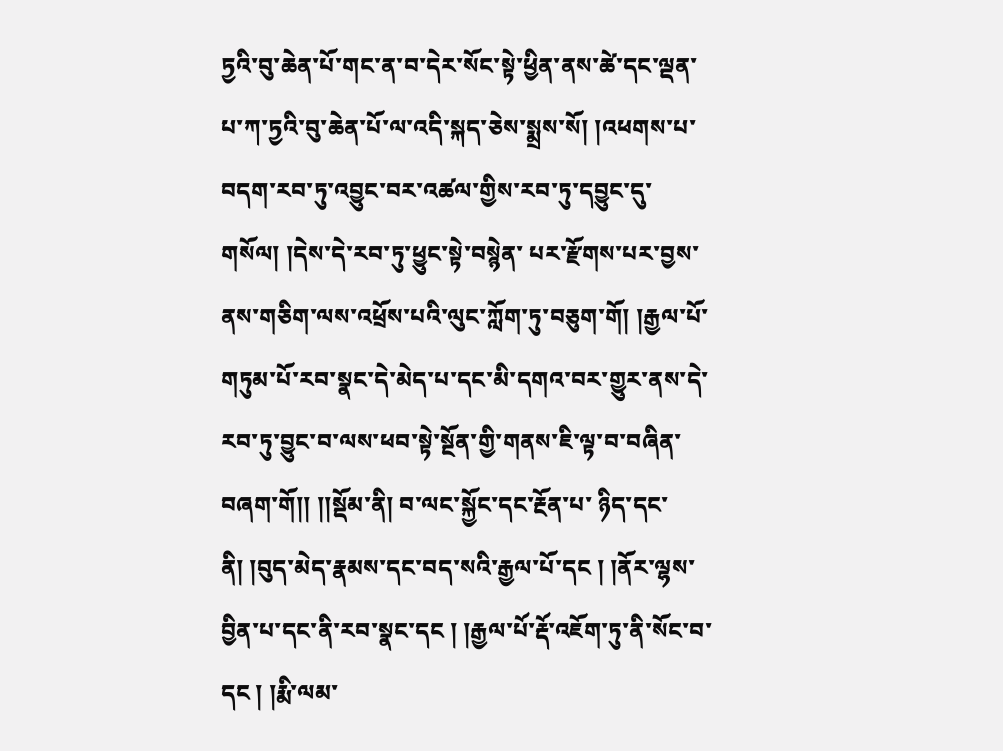ཏྱའི་བུ་ཆེན་པོ་གང་ན་བ་དེར་སོང་སྟེ་ཕྱིན་ནས་ཚེ་དང་ལྡན་པ་ཀ་ཏྱའི་བུ་ཆེན་པོ་ལ་འདི་སྐད་ཅེས་སྨྲས་སོ། །འཕགས་པ་བདག་རབ་ཏུ་འབྱུང་བར་འཚལ་གྱིས་རབ་ཏུ་དབྱུང་དུ་གསོལ། །དེས་དེ་རབ་ཏུ་ཕྱུང་སྟེ་བསྙེན་ པར་རྫོགས་པར་བྱས་ནས་གཅིག་ལས་འཕྲོས་པའི་ལུང་ཀློག་ཏུ་བཅུག་གོ། །རྒྱལ་པོ་གཏུམ་པོ་རབ་སྣང་དེ་མེད་པ་དང་མི་དགའ་བར་གྱུར་ནས་དེ་རབ་ཏུ་བྱུང་བ་ལས་ཕབ་སྟེ་སྔོན་གྱི་གནས་ཇི་ལྟ་བ་བཞིན་བཞག་གོ།། །།སྡོམ་ནི། བ་ལང་སྐྱོང་དང་རྔོན་པ་ ཉིད་དང་ནི། །བུད་མེད་རྣམས་དང་བད་སའི་རྒྱལ་པོ་དང ། །ནོར་ལྷས་བྱིན་པ་དང་ནི་རབ་སྣང་དང ། །རྒྱལ་པོ་རྡོ་འཇོག་ཏུ་ནི་སོང་བ་དང ། །རྨི་ལམ་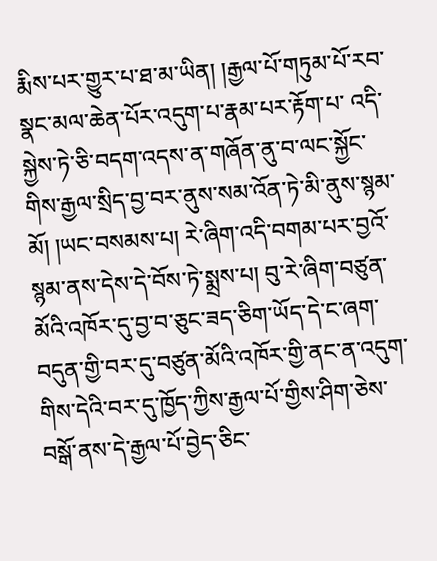རྨིས་པར་གྱུར་པ་ཐ་མ་ཡིན། །རྒྱལ་པོ་གཏུམ་པོ་རབ་སྣང་མལ་ཆེན་པོར་འདུག་པ་རྣམ་པར་རྟོག་པ་ འདི་སྐྱེས་ཏེ་ཅི་བདག་འདས་ན་གཞོན་ནུ་བ་ལང་སྐྱོང་གིས་རྒྱལ་སྲིད་བྱ་བར་ནུས་སམ་འོན་ཏེ་མི་ནུས་སྙམ་མོ། །ཡང་བསམས་པ། རེ་ཞིག་འདི་བགམ་པར་བྱའོ་སྙམ་ནས་དེས་དེ་བོས་ཏེ་སྨྲས་པ། བུ་རེ་ཞིག་བཙུན་མོའི་འཁོར་དུ་བྱ་བ་ཅུང་ཟད་ཅིག་ཡོད་དེ་ང་ཞག་ བདུན་གྱི་བར་དུ་བཙུན་མོའི་འཁོར་གྱི་ནང་ན་འདུག་གིས་དེའི་བར་དུ་ཁྱོད་ཀྱིས་རྒྱལ་པོ་གྱིས་ཤིག་ཅེས་བསྒོ་ནས་དེ་རྒྱལ་པོ་བྱེད་ཅིང་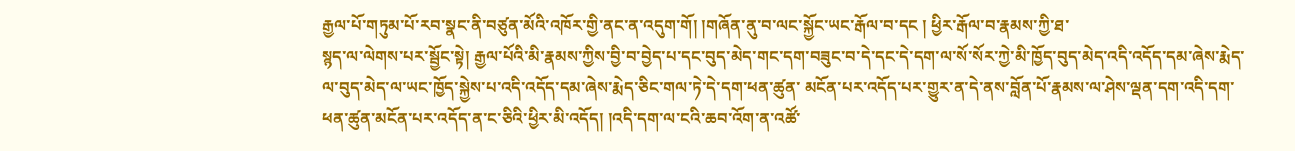རྒྱལ་པོ་གཏུམ་པོ་རབ་སྣང་ནི་བཙུན་མོའི་འཁོར་གྱི་ནང་ན་འདུག་གོ། །གཞོན་ནུ་བ་ལང་སྐྱོང་ཡང་རྒོལ་བ་དང ། ཕྱིར་རྒོལ་བ་རྣམས་ཀྱི་ཐ་
སྙད་ལ་ལེགས་པར་སྦྱོང་སྟེ། རྒྱལ་པོའི་མི་རྣམས་ཀྱིས་བྱི་བ་བྱེད་པ་དང་བུད་མེད་གང་དག་བཟུང་བ་དེ་དང་དེ་དག་ལ་སོ་སོར་ཀྱེ་མི་ཁྱོད་བུད་མེད་འདི་འདོད་དམ་ཞེས་རྨེད་ལ་བུད་མེད་ལ་ཡང་ཁྱོད་སྐྱེས་པ་འདི་འདོད་དམ་ཞེས་རྨེད་ཅིང་གལ་ཏེ་དེ་དག་ཕན་ཚུན་ མངོན་པར་འདོད་པར་གྱུར་ན་དེ་ནས་བློན་པོ་རྣམས་ལ་ཤེས་ལྡན་དག་འདི་དག་ཕན་ཚུན་མངོན་པར་འདོད་ན་ང་ཅིའི་ཕྱིར་མི་འདོད། །འདི་དག་ལ་ངའི་ཆབ་འོག་ན་འཚོ་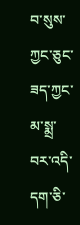བ་སུས་ཀྱང་ཅུང་ཟད་ཀྱང་མ་སྨྲ་བར་འདི་དག་ཅི་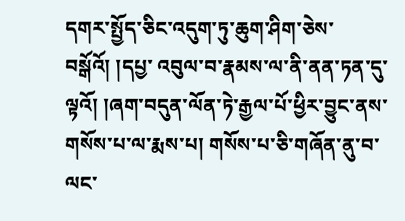དགར་སྤྱོད་ཅིང་འདུག་ཏུ་ཆུག་ཤིག་ཅེས་བསྒོའོ། །དཔྱ་ འབུལ་བ་རྣམས་ལ་ནི་ནན་ཏན་དུ་ལྟའོ། །ཞག་བདུན་ལོན་ཏེ་རྒྱལ་པོ་ཕྱིར་བྱུང་ནས་གསོས་པ་ལ་རྨས་པ། གསོས་པ་ཅི་གཞོན་ནུ་བ་ལང་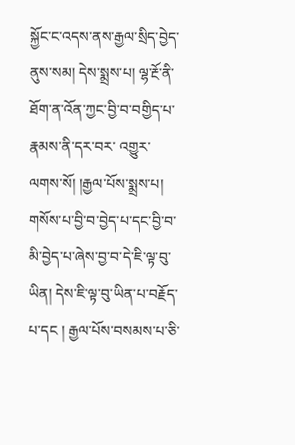སྐྱོང་ང་འདས་ནས་རྒྱལ་སྲིད་བྱེད་ནུས་སམ། དེས་སྨྲས་པ། ལྷ་རྔོ་ནི་ཐོག་ན་འོན་ཀྱང་བྱི་བ་བགྱིད་པ་རྣམས་ནི་དར་བར་ འགྱུར་ལགས་སོ། །རྒྱལ་པོས་སྨྲས་པ། གསོས་པ་བྱི་བ་བྱེད་པ་དང་བྱི་བ་མི་བྱེད་པ་ཞེས་བྱ་བ་དེ་ཇི་ལྟ་བུ་ཡིན། དེས་ཇི་ལྟ་བུ་ཡིན་པ་བརྗོད་པ་དང ། རྒྱལ་པོས་བསམས་པ་ཅི་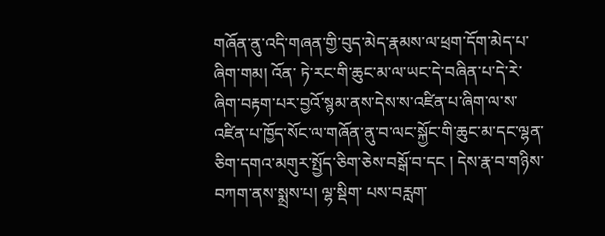གཞོན་ནུ་འདི་གཞན་གྱི་བུད་མེད་རྣམས་ལ་ཕྲག་དོག་མེད་པ་ཞིག་གམ། འོན་ ཏེ་རང་གི་ཆུང་མ་ལ་ཡང་དེ་བཞིན་པ་དེ་རེ་ཞིག་བརྟག་པར་བྱའོ་སྙམ་ནས་དེས་ས་འཛིན་པ་ཞིག་ལ་ས་འཛིན་པ་ཁྱོད་སོང་ལ་གཞོན་ནུ་བ་ལང་སྐྱོང་གི་ཆུང་མ་དང་ལྷན་ཅིག་དགའ་མགུར་སྤྱོད་ཅིག་ཅེས་བསྒོ་བ་དང ། དེས་རྣ་བ་གཉིས་བཀག་ནས་སྨྲས་པ། ལྷ་སྡིག་ པས་བརླག་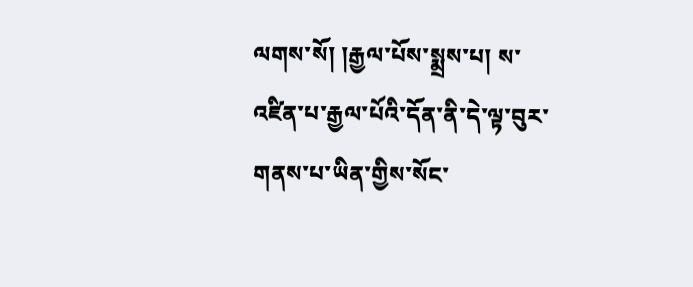ལགས་སོ། །རྒྱལ་པོས་སྨྲས་པ། ས་འཛིན་པ་རྒྱལ་པོའི་དོན་ནི་དེ་ལྟ་བུར་གནས་པ་ཡིན་གྱིས་སོང་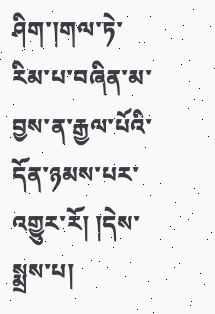ཤིག་།གལ་ཏེ་རིམ་པ་བཞིན་མ་བྱས་ན་རྒྱལ་པོའི་དོན་ཉམས་པར་འགྱུར་རོ། །དེས་སྨྲས་པ།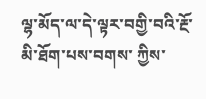ལྷ་མོད་ལ་དེ་ལྟར་བགྱི་བའི་རྔོ་མི་ཐོག་པས་བགས་ ཀྱིས་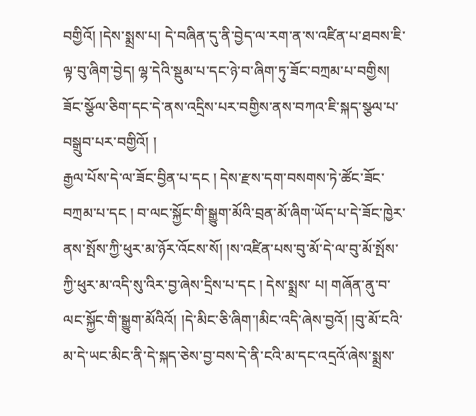བགྱིའོ། །དེས་སྨྲས་པ། དེ་བཞིན་དུ་ནི་བྱེད་ལ་རག་ན་ས་འཛིན་པ་ཐབས་ཇི་ལྟ་བུ་ཞིག་བྱེད། ལྷ་དེའི་སྡུམ་པ་དང་ཉེ་བ་ཞིག་ཏུ་ཟོང་བཀྲམ་པ་བགྱིས། ཟོང་སྩོལ་ཅིག་དང་དེ་ནས་འདྲིས་པར་བགྱིས་ནས་བཀའ་ཇི་སྐད་སྩལ་པ་བསྒྲུབ་པར་བགྱིའོ། །
རྒྱལ་པོས་དེ་ལ་ཟོང་བྱིན་པ་དང ། དེས་རྫས་དག་བསགས་ཏེ་ཚོང་ཟོང་བཀྲམ་པ་དང ། བ་ལང་སྐྱོང་གི་སྒྱུག་མོའི་བྲན་མོ་ཞིག་ཡོད་པ་དེ་ཟོང་ཁྱེར་ནས་སྤོས་ཀྱི་ཕུར་མ་ཉོར་འོངས་སོ། །ས་འཛིན་པས་བུ་མོ་དེ་ལ་བུ་མོ་སྤོས་ཀྱི་ཕུར་མ་འདི་སུ་འིར་བྱ་ཞེས་དྲིས་པ་དང ། དེས་སྨྲས་ པ། གཞོན་ནུ་བ་ལང་སྐྱོང་གི་སྒྱུག་མོའིའོ། །དེ་མིང་ཅི་ཞིག་།མིང་འདི་ཞེས་བྱའོ། །བུ་མོ་ངའི་མ་དེ་ཡང་མིང་ནི་དེ་སྐད་ཅེས་བྱ་བས་དེ་ནི་ངའི་མ་དང་འདྲའོ་ཞེས་སྨྲས་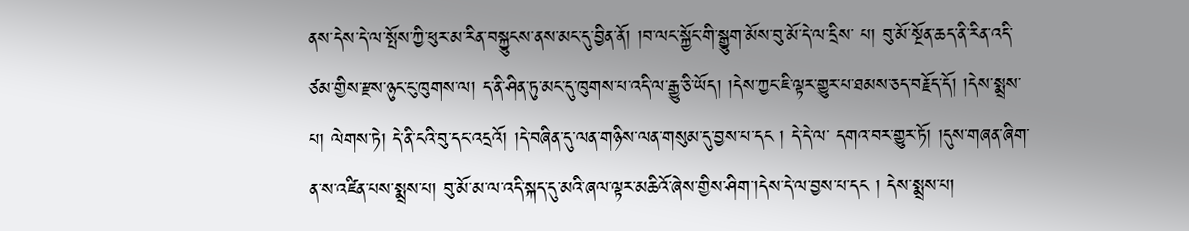ནས་དེས་དེ་ལ་སྤོས་ཀྱི་ཕུར་མ་རིན་བསྐྱུངས་ནས་མང་དུ་བྱིན་ནོ། །བ་ལང་སྐྱོང་གི་སྒྱུག་མོས་བུ་མོ་དེ་ལ་དྲིས་ པ། བུ་མོ་སྔོན་ཆད་ནི་རིན་འདི་ཙམ་གྱིས་རྫས་ཉུང་ངུ་ཁུགས་ལ། ད་ནི་ཤིན་ཏུ་མང་དུ་ཁུགས་པ་འདི་ལ་རྒྱུ་ཅི་ཡོད། །དེས་ཀྱང་ཇི་ལྟར་གྱུར་པ་ཐམས་ཅད་བརྗོད་དོ། །དེས་སྨྲས་པ། ལེགས་ཏེ། དེ་ནི་ངའི་བུ་དང་འདྲའོ། །དེ་བཞིན་དུ་ལན་གཉིས་ལན་གསུམ་དུ་བྱས་པ་དང ། དེ་དེ་ལ་ དགའ་བར་གྱུར་ཏོ། །དུས་གཞན་ཞིག་ན་ས་འཛིན་པས་སྨྲས་པ། བུ་མོ་མ་ལ་འདི་སྐད་དུ་མའི་ཞལ་ལྟར་མཆིའོ་ཞེས་གྱིས་ཤིག་།དེས་དེ་ལ་བྱས་པ་དང ། དེས་སྨྲས་པ།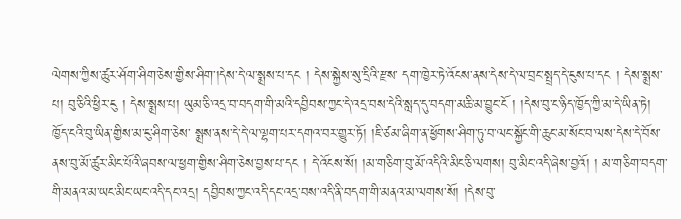ལེགས་ཀྱིས་ཚུར་ཤོག་ཤིག་ཅེས་གྱིས་ཤིག་།དེས་དེ་ལ་སྨྲས་པ་དང ། དེས་སྐྱེས་སུ་དྲིའི་རྫས་ དག་ཁྱེར་ཏེ་འོངས་ནས་དེས་དེ་ལ་བྲང་སྤྲད་དེ་ངུས་པ་དང ། དེས་སྨྲས་པ། བུ་ཅིའི་ཕྱིར་ངུ ། དེས་སྨྲས་པ། ཡུམ་ཅི་འདྲ་བ་བདག་གི་མའི་དབྱིབས་ཀྱང་དེ་འདྲ་བས་དེའི་སླད་དུ་བདག་མཆི་མ་བྱུང་ངོ ། །དེས་བུ་ང་ཉིད་ཁྱོད་ཀྱི་མ་དེ་ཡིན་ཏེ། ཁྱོད་ངའི་བུ་ཡིན་གྱིས་མ་ངུ་ཤིག་ཅེས་ སྨྲས་ནས་དེ་དེ་ལ་ལྷག་པར་དགའ་བར་གྱུར་ཏོ། །ཇི་ཙམ་ཞིག་ན་ཕྱོགས་ཤིག་ཏུ་བ་ལང་སྐྱོང་གི་ཆུང་མ་སོང་བ་ལས་དེས་དེ་བོས་ནས་བུ་མོ་ཚུར་མིང་པོའི་ཞབས་ལ་ཕྱག་གྱིས་ཤིག་ཅེས་བྱས་པ་དང ། དེ་འོངས་སོ། །མ་གཅིག་བུ་མོ་འདིའི་མིང་ཅི་ལགས། བུ་མིང་འདི་ཞེས་བྱའོ། ། མ་གཅིག་བདག་གི་མནའ་མ་ཡང་མིང་ཡང་འདི་དང་འདྲ། དབྱིབས་ཀྱང་འདི་དང་འདྲ་བས་འདི་ནི་བདག་གི་མནའ་མ་ལགས་སོ། །དེས་བུ་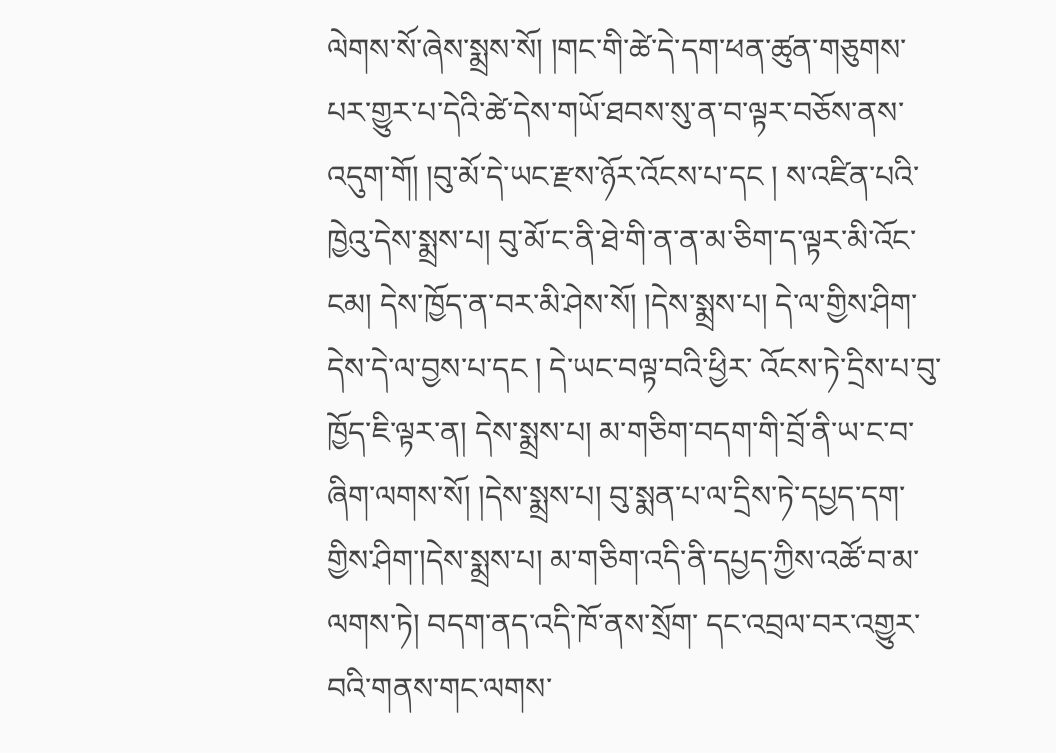ལེགས་སོ་ཞེས་སྨྲས་སོ། །གང་གི་ཚེ་དེ་དག་ཕན་ཚུན་གཅུགས་པར་གྱུར་པ་དེའི་ཚེ་དེས་གཡོ་ཐབས་སུ་ན་བ་ལྟར་བཅོས་ནས་
འདུག་གོ། །བུ་མོ་དེ་ཡང་རྫས་ཉོར་འོངས་པ་དང ། ས་འཛིན་པའི་ཁྱེའུ་དེས་སྨྲས་པ། བུ་མོ་ང་ནི་ཐེ་གི་ན་ན་མ་ཅིག་ད་ལྟར་མི་འོང་ངམ། དེས་ཁྱོད་ན་བར་མི་ཤེས་སོ། །དེས་སྨྲས་པ། དེ་ལ་གྱིས་ཤིག་དེས་དེ་ལ་བྱས་པ་དང ། དེ་ཡང་བལྟ་བའི་ཕྱིར་ འོངས་ཏེ་དྲིས་པ་བུ་ཁྱོད་ཇི་ལྟར་ན། དེས་སྨྲས་པ། མ་གཅིག་བདག་གི་བྲོ་ནི་ཡ་ང་བ་ཞིག་ལགས་སོ། །དེས་སྨྲས་པ། བུ་སྨན་པ་ལ་དྲིས་ཏེ་དཔྱད་དག་གྱིས་ཤིག་།དེས་སྨྲས་པ། མ་གཅིག་འདི་ནི་དཔྱད་ཀྱིས་འཚོ་བ་མ་ལགས་ཏེ། བདག་ནད་འདི་ཁོ་ནས་སྲོག་ དང་འབྲལ་བར་འགྱུར་བའི་གནས་གང་ལགས་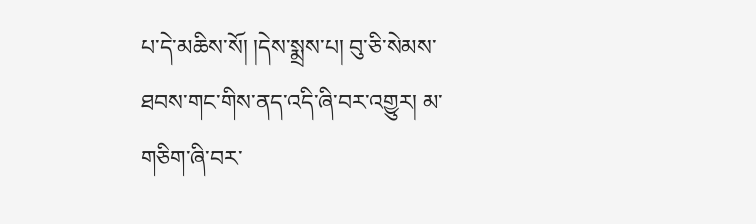པ་དེ་མཆིས་སོ། །དེས་སྨྲས་པ། བུ་ཅི་སེམས་ཐབས་གང་གིས་ནད་འདི་ཞི་བར་འགྱུར། མ་གཅིག་ཞི་བར་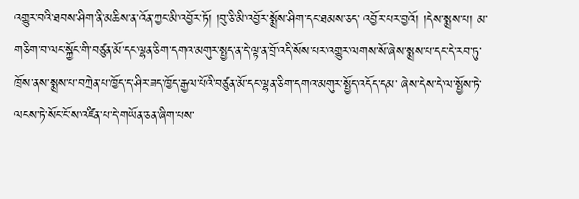འགྱུར་བའི་ཐབས་ཤིག་ནི་མཆིས་ན་འོན་ཀྱང་མི་འབྱོར་ཏོ། །བུ་ཅི་མི་འབྱོར་སྨྲོས་ཤིག་དང་ཐམས་ཅད་ འབྱོར་པར་བྱའོ། །དེས་སྨྲས་པ། མ་གཅིག་བ་ལང་སྐྱོང་གི་བཙུན་མོ་དང་ལྷན་ཅིག་དགའ་མགུར་སྤྱད་ན་དེ་ལྟ་ན་བྲོ་འདི་སོས་པར་འགྱུར་ལགས་སོ་ཞེས་སྨྲས་པ་དང་དེ་རབ་ཏུ་ཁྲོས་ནས་སྨྲས་པ་བཀྲེན་པ་ཁྱོད་ད་ཤིར་ཟད་ཁྱོད་རྒྱལ་པོའི་བཙུན་མོ་དང་ལྷན་ཅིག་དགའ་མགུར་སྤྱོད་འདོད་དམ་ ཞེས་དེས་དེ་ལ་སྤྱོས་ཏེ་ལངས་ཏེ་སོང་ངོ་ས་འཛིན་པ་དེ་གཡོན་ཅན་ཞིག་པས་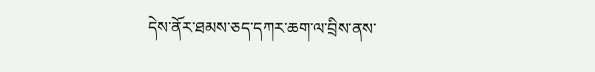དེས་ནོར་ཐམས་ཅད་དཀར་ཆག་ལ་བྲིས་ནས་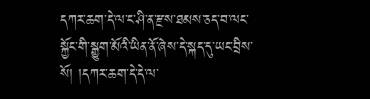དཀར་ཆག་དེ་ལ་ང་ཤི་ན་རྫས་ཐམས་ཅད་བ་ལང་སྐྱོང་གི་སྒྱུག་མོའི་ཡིན་ནོ་ཞེས་དེ་སྐད་དུ་ཡང་བྲིས་སོ། །དཀར་ཆག་དེ་དེ་ལ་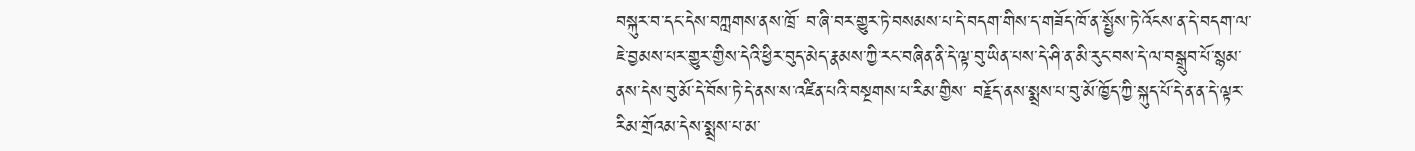བསྐུར་བ་དང་དེས་བཀླགས་ནས་ཁྲོ་ བ་ཞི་བར་གྱུར་ཏེ་བསམས་པ་དེ་བདག་གིས་ད་གཟོད་ཁོ་ན་སྤྱོས་ཏེ་འོངས་ན་དེ་བདག་ལ་ཇེ་བྱམས་པར་གྱུར་གྱིས་དེའི་ཕྱིར་བུད་མེད་རྣམས་ཀྱི་རང་བཞིན་ནི་དེ་ལྟ་བུ་ཡིན་པས་དེ་ཤི་ན་མི་རུང་བས་དེ་ལ་བསྒྲུབ་པོ་སྙམ་ནས་དེས་བུ་མོ་དེ་བོས་ཏེ་དེ་ནས་ས་འཛིན་པའི་བསྔགས་པ་རིམ་གྱིས་ བརྗོད་ནས་སྨྲས་པ་བུ་མོ་ཁྱོད་ཀྱི་སྐུད་པོ་དེ་ན་ན་དེ་ལྟར་རིམ་གྲོའམ་དེས་སྨྲས་པ་མ་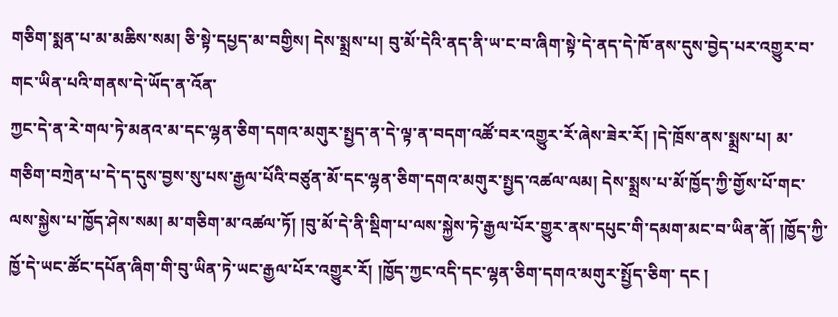གཅིག་སྨན་པ་མ་མཆིས་སམ། ཅི་སྟེ་དཔྱད་མ་བགྱིས། དེས་སྨྲས་པ། བུ་མོ་དེའི་ནད་ནི་ཡ་ང་བ་ཞིག་སྟེ་དེ་ནད་དེ་ཁོ་ནས་དུས་བྱེད་པར་འགྱུར་བ་གང་ཡིན་པའི་གནས་དེ་ཡོད་ན་འོན་
ཀྱང་དེ་ན་རེ་གལ་ཏེ་མནའ་མ་དང་ལྷན་ཅིག་དགའ་མགུར་སྤྱད་ན་དེ་ལྟ་ན་བདག་འཚོ་བར་འགྱུར་རོ་ཞེས་ཟེར་རོ། །དེ་ཁྲོས་ནས་སྨྲས་པ། མ་གཅིག་བཀྲེན་པ་དེ་ད་དུས་བྱས་སུ་པས་རྒྱལ་པོའི་བཙུན་མོ་དང་ལྷན་ཅིག་དགའ་མགུར་སྤྱད་འཚལ་ལམ། དེས་སྨྲས་པ་མོ་ཁྱོད་ཀྱི་གྱོས་པོ་གང་ ལས་སྐྱེས་པ་ཁྱོད་ཤེས་སམ། མ་གཅིག་མ་འཚལ་ཏོ། །བུ་མོ་དེ་ནི་སྡིག་པ་ལས་སྐྱེས་ཏེ་རྒྱལ་པོར་གྱུར་ནས་དཔུང་གི་དམག་མང་བ་ཡིན་ནོ། །ཁྱོད་ཀྱི་ཁྱོ་དེ་ཡང་ཚོང་དཔོན་ཞིག་གི་བུ་ཡིན་ཏེ་ཡང་རྒྱལ་པོར་འགྱུར་རོ། །ཁྱོད་ཀྱང་འདི་དང་ལྷན་ཅིག་དགའ་མགུར་སྤྱོད་ཅིག་ དང །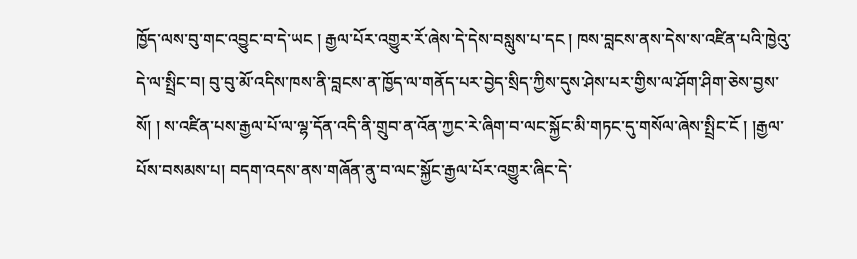ཁྱོད་ལས་བུ་གང་འབྱུང་བ་དེ་ཡང ། རྒྱལ་པོར་འགྱུར་རོ་ཞེས་དེ་དེས་བསླུས་པ་དང ། ཁས་བླངས་ནས་དེས་ས་འཛིན་པའི་ཁྱེའུ་དེ་ལ་སྤྲིང་བ། བུ་བུ་མོ་འདིས་ཁས་ནི་བླངས་ན་ཁྱོད་ལ་གནོད་པར་བྱེད་སྲིད་ཀྱིས་དུས་ཤེས་པར་གྱིས་ལ་ཤོག་ཤིག་ཅེས་བྱས་སོ། ། ས་འཛིན་པས་རྒྱལ་པོ་ལ་ལྷ་དོན་འདི་ནི་གྲུབ་ན་འོན་ཀྱང་རེ་ཞིག་བ་ལང་སྐྱོང་མི་གཏང་དུ་གསོལ་ཞེས་སྤྲིང་ངོ ། །རྒྱལ་པོས་བསམས་པ། བདག་འདས་ནས་གཞོན་ནུ་བ་ལང་སྐྱོང་རྒྱལ་པོར་འགྱུར་ཞིང་དེ་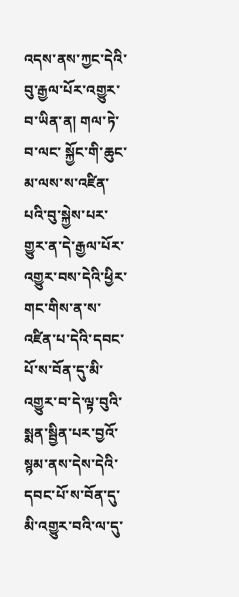འདས་ནས་ཀྱང་དེའི་བུ་རྒྱལ་པོར་འགྱུར་བ་ཡིན་ན། གལ་ཏེ་བ་ལང་ སྐྱོང་གི་ཆུང་མ་ལས་ས་འཛིན་པའི་བུ་སྐྱེས་པར་གྱུར་ན་དེ་རྒྱལ་པོར་འགྱུར་བས་དེའི་ཕྱིར་གང་གིས་ན་ས་འཛིན་པ་དེའི་དབང་པོ་ས་བོན་དུ་མི་འགྱུར་བ་དེ་ལྟ་བུའི་སྨན་སྦྱིན་པར་བྱའོ་སྙམ་ནས་དེས་དེའི་དབང་པོ་ས་བོན་དུ་མི་འགྱུར་བའི་ལ་དུ་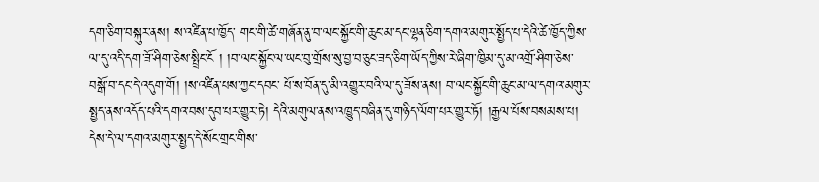དག་ཅིག་བསྐུར་ནས། ས་འཛིན་པ་ཁྱོད་ གང་གི་ཚེ་གཞོན་ནུ་བ་ལང་སྐྱོང་གི་ཆུང་མ་དང་ལྷན་ཅིག་དགའ་མགུར་སྤྱོད་པ་དེའི་ཚེ་ཁྱོད་ཀྱིས་ལ་དུ་འདི་དག་ཟོ་ཤིག་ཅེས་སྤྲིང་ངོ ། །བ་ལང་སྐྱོང་ལ་ཡང་བུ་གྲོས་སུ་བྱ་བ་ཅུང་ཟད་ཅིག་ཡོད་ཀྱིས་རེ་ཞིག་ཁྱིམ་དུ་མ་འགྲོ་ཤིག་ཅེས་བསྒོ་བ་དང་དེ་འདུག་གོ། །ས་འཛིན་པས་ཀྱང་དབང་ པོ་ས་བོན་དུ་མི་འགྱུར་བའི་ལ་དུ་ཟོས་ནས། བ་ལང་སྐྱོང་གི་ཆུང་མ་ལ་དགའ་མགུར་སྤྱད་ནས་འདོད་པའི་དགའ་བས་དུབ་པར་གྱུར་ཏེ། དེའི་མགུལ་ནས་འཁྱུད་བཞིན་དུ་གཉིད་ལོག་པར་གྱུར་ཏོ། །རྒྱལ་པོས་བསམས་པ། དེས་དེ་ལ་དགའ་མགུར་སྤྱད་དེ་སོང་གྲང་གིས་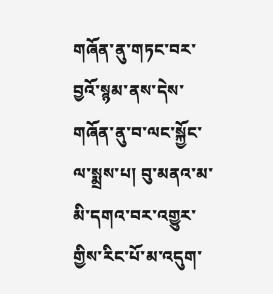གཞོན་ནུ་གཏང་བར་བྱའོ་སྙམ་ནས་དེས་གཞོན་ནུ་བ་ལང་སྐྱོང་ལ་སྨྲས་པ། བུ་མནའ་མ་མི་དགའ་བར་འགྱུར་གྱིས་རིང་པོ་མ་འདུག་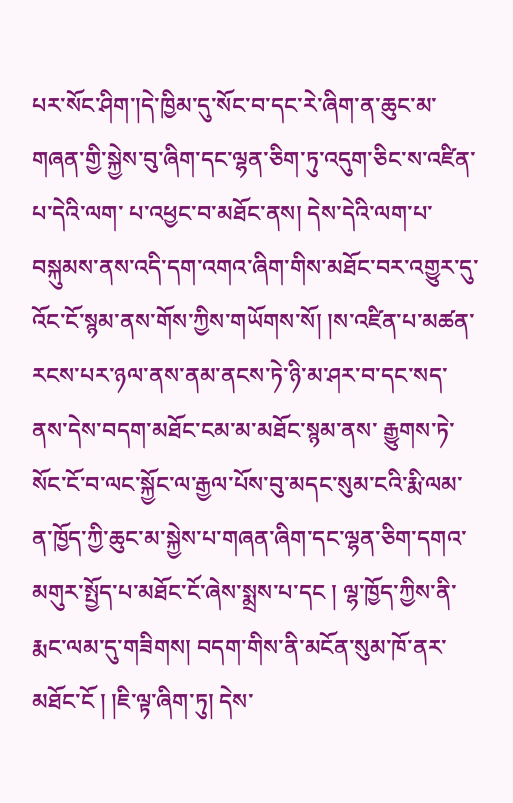པར་སོང་ཤིག་།དེ་ཁྱིམ་དུ་སོང་བ་དང་རེ་ཞིག་ན་ཆུང་མ་གཞན་གྱི་སྐྱེས་བུ་ཞིག་དང་ལྷན་ཅིག་ཏུ་འདུག་ཅིང་ས་འཛིན་པ་དེའི་ལག་ པ་འཕྱང་བ་མཐོང་ནས། དེས་དེའི་ལག་པ་བསྐུམས་ནས་འདི་དག་འགའ་ཞིག་གིས་མཐོང་བར་འགྱུར་དུ་འོང་ངོ་སྙམ་ནས་གོས་ཀྱིས་གཡོགས་སོ། །ས་འཛིན་པ་མཚན་རངས་པར་ཉལ་ནས་ནམ་ནངས་ཏེ་ཉི་མ་ཤར་བ་དང་སད་ནས་དེས་བདག་མཐོང་ངམ་མ་མཐོང་སྙམ་ནས་ རྒྱུགས་ཏེ་སོང་ངོ་བ་ལང་སྐྱོང་ལ་རྒྱལ་པོས་བུ་མདང་སུམ་ངའི་རྨི་ལམ་ན་ཁྱོད་ཀྱི་ཆུང་མ་སྐྱེས་པ་གཞན་ཞིག་དང་ལྷན་ཅིག་དགའ་མགུར་སྤྱོད་པ་མཐོང་ངོ་ཞེས་སྨྲས་པ་དང ། ལྷ་ཁྱོད་ཀྱིས་ནི་རྨང་ལམ་དུ་གཟིགས། བདག་གིས་ནི་མངོན་སུམ་ཁོ་ནར་མཐོང་ངོ ། །ཇི་ལྟ་ཞིག་ཏུ། དེས་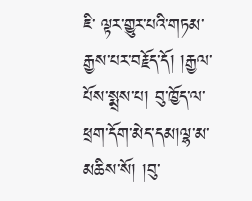ཇི་ ལྟར་གྱུར་པའི་གཏམ་རྒྱས་པར་བརྗོད་དོ། །རྒྱལ་པོས་སྨྲས་པ། བུ་ཁྱོད་ལ་ཕྲག་དོག་མེད་དམ།ལྷ་མ་མཆིས་སོ། །བུ་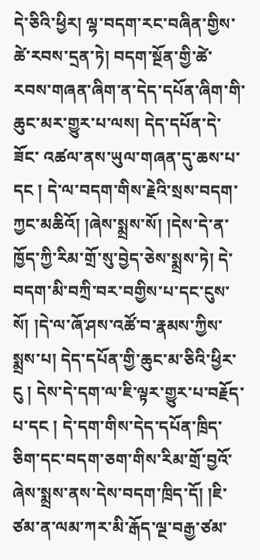དེ་ཅིའི་ཕྱིར། ལྷ་བདག་རང་བཞིན་གྱིས་ཚེ་རབས་དྲན་ཏེ། བདག་སྔོན་གྱི་ཚེ་རབས་གཞན་ཞིག་ན་དེད་དཔོན་ཞིག་གི་ཆུང་མར་གྱུར་པ་ལས། དེད་དཔོན་དེ་ཟོང་ འཚལ་ནས་ཡུལ་གཞན་དུ་ཆས་པ་དང ། དེ་ལ་བདག་གིས་རྗེའི་སྲས་བདག་ཀྱང་མཆིའོ། །ཞེས་སྨྲས་སོ། །དེས་དེ་ན་ཁྱོད་ཀྱི་རིམ་གྲོ་སུ་བྱེད་ཅེས་སྨྲས་ཏེ། དེ་བདག་མི་བཀྲི་བར་བགྱིས་པ་དང་ངུས་སོ། །དེ་ལ་ཞོ་ཤས་འཚོ་བ་རྣམས་ཀྱིས་སྨྲས་པ། དེད་དཔོན་གྱི་ཆུང་མ་ཅིའི་ཕྱིར་ངུ ། དེས་དེ་དག་ལ་ཇི་ལྟར་གྱུར་པ་བརྗོད་པ་དང ། དེ་དག་གིས་དེད་དཔོན་ཁྲིད་ཅིག་དང་བདག་ཅག་གིས་རིམ་གྲོ་བྱའོ་ཞེས་སྨྲས་ནས་དེས་བདག་ཁྲིད་དོ། །ཇི་ཙམ་ན་ལམ་ཀར་མི་རྒོད་ལྔ་བརྒྱ་ཙམ་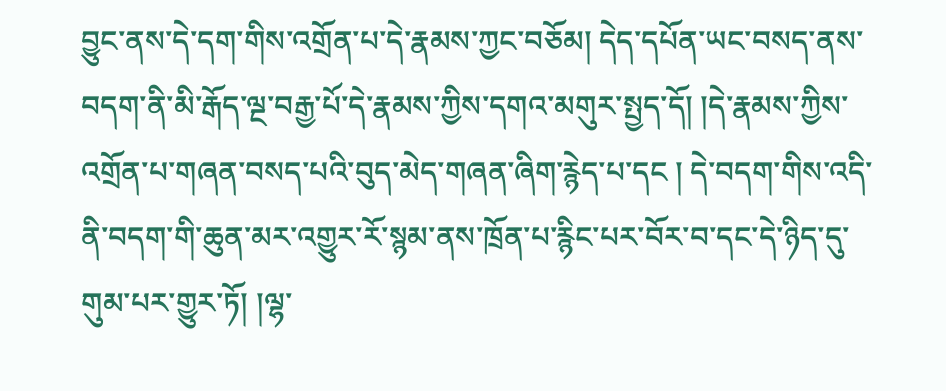བྱུང་ནས་དེ་དག་གིས་འགྲོན་པ་དེ་རྣམས་ཀྱང་བཅོམ། དེད་དཔོན་ཡང་བསད་ནས་ བདག་ནི་མི་རྒོད་ལྔ་བརྒྱ་པོ་དེ་རྣམས་ཀྱིས་དགའ་མགུར་སྤྱད་དོ། །དེ་རྣམས་ཀྱིས་འགྲོན་པ་གཞན་བསད་པའི་བུད་མེད་གཞན་ཞིག་རྙེད་པ་དང ། དེ་བདག་གིས་འདི་ནི་བདག་གི་ཆུན་མར་འགྱུར་རོ་སྙམ་ནས་ཁྲོན་པ་རྙིང་པར་བོར་བ་དང་དེ་ཉིད་དུ་གུམ་པར་གྱུར་ཏོ། །ལྷ་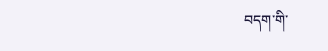བདག་གི་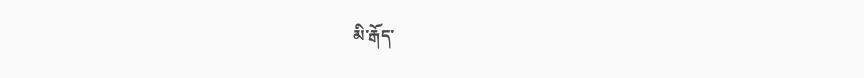མི་རྒོད་